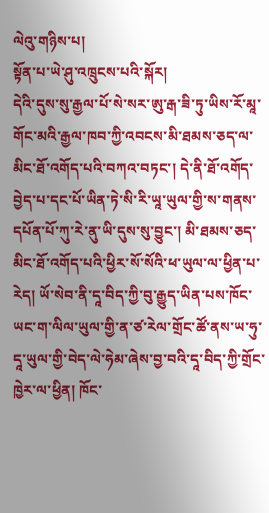ལེའུ་གཉིས་པ།
སྟོན་པ་ཡེ་ཤུ་འཁྲུངས་པའི་སྐོར།
དེའི་དུས་སུ་རྒྱལ་པོ་སེ་སར་ཨུ་རྒ་ཟི་ཏུ་ཡིས་རོ་མཱ་གོང་མའི་རྒྱལ་ཁབ་ཀྱི་འབངས་མི་ཐམས་ཅད་ལ་མིང་ཐོ་འགོད་པའི་བཀའ་བཏང་། དེ་ནི་ཐོ་འགོད་བྱེད་པ་དང་པོ་ཡིན་ཏེ་སི་རི་ཡཱ་ཡུལ་གྱི་ས་གནས་དཔོན་པོ་ཀུ་རེ་ནུ་ཡི་དུས་སུ་བྱུང་། མི་ཐམས་ཅད་མིང་ཐོ་འགོད་པའི་ཕྱིར་སོ་སོའི་ཕ་ཡུལ་ལ་ཕྱིན་པ་རེད། ཡོ་སེབ་ནི་དཱ་བིད་ཀྱི་བུ་རྒྱུད་ཡིན་པས་ཁོང་ཡང་ག་ལིལ་ཡུལ་གྱི་ན་ཙ་རེལ་གྲོང་ཚོ་ནས་ཡ་ཧུ་དཱ་ཡུལ་གྱི་བེད་ལེ་ཧེམ་ཞེས་བྱ་བའི་དཱ་བིད་ཀྱི་གྲོང་ཁྱེར་ལ་ཕྱིན། ཁོང་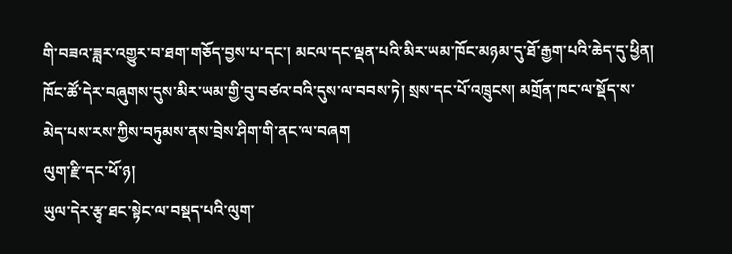གི་བཟའ་ཟླར་འགྱུར་བ་ཐག་གཅོད་བྱས་པ་དང་། མངལ་དང་ལྡན་པའི་མིར་ཡམ་ཁོང་མཉམ་དུ་ཐོ་རྒྱག་པའི་ཆེད་དུ་ཕྱིན། ཁོང་ཚོ་དེར་བཞུགས་དུས་མིར་ཡམ་གྱི་བུ་བཙའ་བའི་དུས་ལ་བབས་ཏེ། སྲས་དང་པོ་འཁྲུངས། མགྲོན་ཁང་ལ་སྡོད་ས་མེད་པས་རས་ཀྱིས་བཏུམས་ནས་བྲེས་ཤིག་གི་ནང་ལ་བཞག
ལུག་རྫི་དང་ཕོ་ཉ།
ཡུལ་དེར་རྩྭ་ཐང་སྟེང་ལ་བསྡད་པའི་ལུག་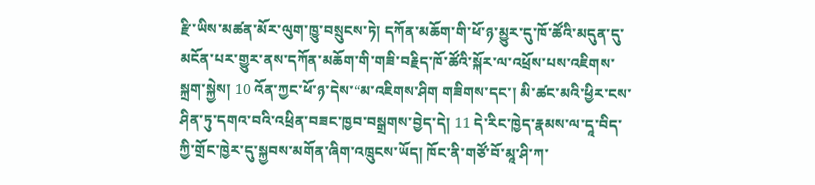རྫི་ཡིས་མཚན་མོར་ལུག་ཁྱུ་བསྲུངས་ཏེ། དཀོན་མཆོག་གི་ཕོ་ཉ་མྱུར་དུ་ཁོ་ཚོའི་མདུན་དུ་མངོན་པར་གྱུར་ནས་དཀོན་མཆོག་གི་གཟི་བརྗིད་ཁོ་ཚོའི་སྐོར་ལ་འཕྲོས་པས་འཇིགས་སྐྲག་སྐྱེས། 10 འོན་ཀྱང་ཕོ་ཉ་དེས་“མ་འཇིགས་ཤིག གཟིགས་དང་། མི་ཚང་མའི་ཕྱིར་ངས་ཤིན་ཏུ་དགའ་བའི་འཕྲིན་བཟང་ཁྱབ་བསྒྲགས་བྱེད་དེ། 11 དེ་རིང་ཁྱེད་རྣམས་ལ་དཱ་བིད་ཀྱི་གྲོང་ཁྱེར་དུ་སྐྱབས་མགོན་ཞིག་འཁྲུངས་ཡོད། ཁོང་ནི་གཙོ་བོ་མཱ་ཤི་ཀ་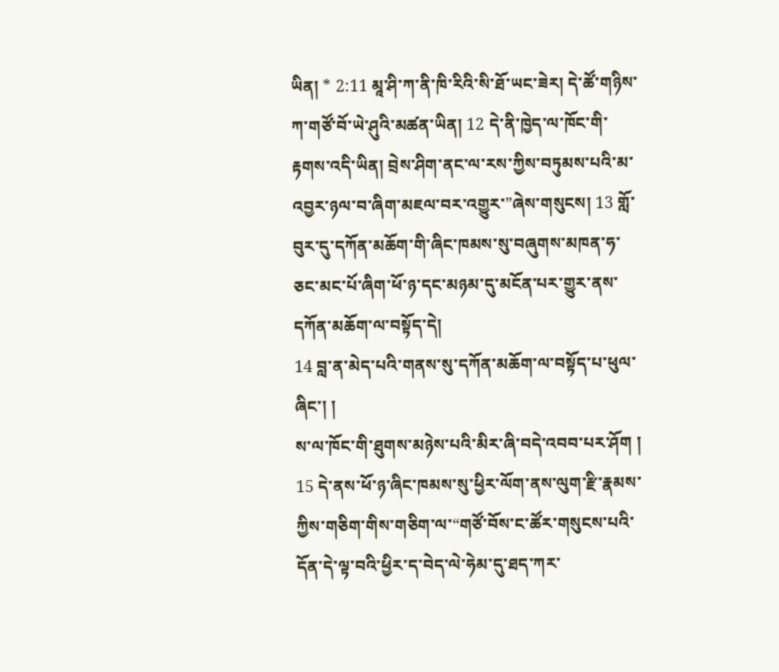ཡིན། * 2:11 མཱ་ཤི་ཀ་ནི་ཁི་རིའི་སི་ཐོ་ཡང་ཟེར། དེ་ཚོ་གཉིས་ཀ་གཙོ་བོ་ཡེ་ཤུའི་མཚན་ཡིན། 12 དེ་ནི་ཁྱེད་ལ་ཁོང་གི་རྟགས་འདི་ཡིན། བྲེས་ཤིག་ནང་ལ་རས་ཀྱིས་བཏུམས་པའི་མ་འབྱར་ཉལ་བ་ཞིག་མཇལ་བར་འགྱུར་”ཞེས་གསུངས། 13 གློ་བུར་དུ་དཀོན་མཆོག་གི་ཞིང་ཁམས་སུ་བཞུགས་མཁན་ཧ་ཅང་མང་པོ་ཞིག་ཕོ་ཉ་དང་མཉམ་དུ་མངོན་པར་གྱུར་ནས་དཀོན་མཆོག་ལ་བསྟོད་དེ།
14 བླ་ན་མེད་པའི་གནས་སུ་དཀོན་མཆོག་ལ་བསྟོད་པ་ཕུལ་ཞིང་། །
ས་ལ་ཁོང་གི་ཐུགས་མཉེས་པའི་མིར་ཞི་བདེ་འབབ་པར་ཤོག །
15 དེ་ནས་ཕོ་ཉ་ཞིང་ཁམས་སུ་ཕྱིར་ལོག་ནས་ལུག་རྫི་རྣམས་ཀྱིས་གཅིག་གིས་གཅིག་ལ་“གཙོ་བོས་ང་ཚོར་གསུངས་པའི་དོན་དེ་ལྟ་བའི་ཕྱིར་ད་བེད་ལེ་ཧེམ་དུ་ཐད་ཀར་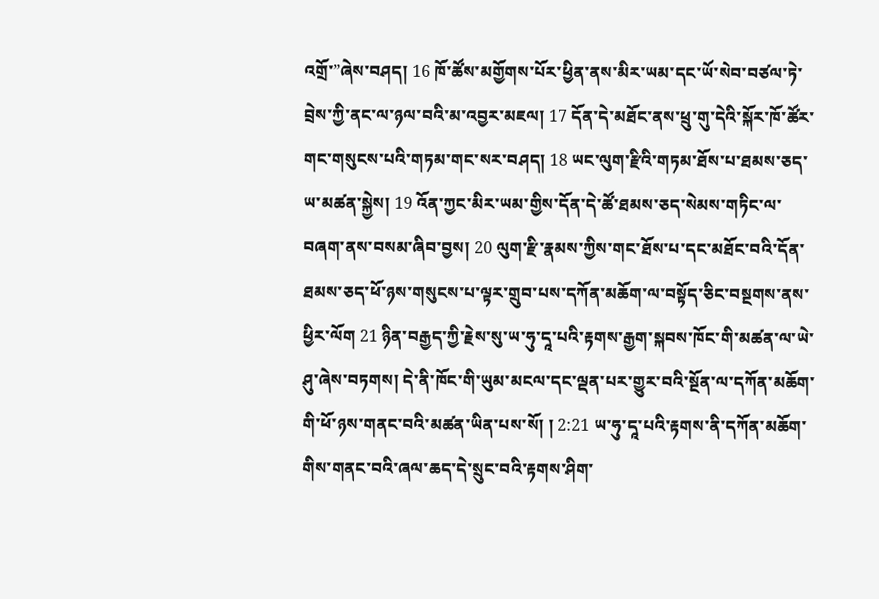འགྲོ་”ཞེས་བཤད། 16 ཁོ་ཚོས་མགྱོགས་པོར་ཕྱིན་ནས་མིར་ཡམ་དང་ཡོ་སེབ་བཙལ་ཏེ་བྲེས་ཀྱི་ནང་ལ་ཉལ་བའི་མ་འབྱར་མཇལ། 17 དོན་དེ་མཐོང་ནས་ཕྲུ་གུ་དེའི་སྐོར་ཁོ་ཚོར་གང་གསུངས་པའི་གཏམ་གང་སར་བཤད། 18 ཡང་ལུག་རྫིའི་གཏམ་ཐོས་པ་ཐམས་ཅད་ཡ་མཚན་སྐྱེས། 19 འོན་ཀྱང་མིར་ཡམ་གྱིས་དོན་དེ་ཚོ་ཐམས་ཅད་སེམས་གཏིང་ལ་བཞག་ནས་བསམ་ཞིབ་བྱས། 20 ལུག་རྫི་རྣམས་ཀྱིས་གང་ཐོས་པ་དང་མཐོང་བའི་དོན་ཐམས་ཅད་ཕོ་ཉས་གསུངས་པ་ལྟར་གྲུབ་པས་དཀོན་མཆོག་ལ་བསྟོད་ཅིང་བསྔགས་ནས་ཕྱིར་ལོག 21 ཉིན་བརྒྱད་ཀྱི་རྗེས་སུ་ཡ་ཧུ་དཱ་པའི་རྟགས་རྒྱག་སྐབས་ཁོང་གི་མཚན་ལ་ཡེ་ཤུ་ཞེས་བཏགས། དེ་ནི་ཁོང་གི་ཡུམ་མངལ་དང་ལྡན་པར་གྱུར་བའི་སྔོན་ལ་དཀོན་མཆོག་གི་ཕོ་ཉས་གནང་བའི་མཚན་ཡིན་པས་སོ། ། 2:21 ཡ་ཧུ་དཱ་པའི་རྟགས་ནི་དཀོན་མཆོག་གིས་གནང་བའི་ཞལ་ཆད་དེ་སྲུང་བའི་རྟགས་ཤིག་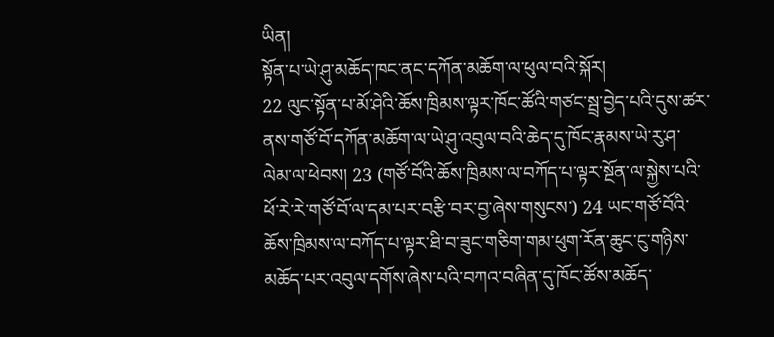ཡིན།
སྟོན་པ་ཡེ་ཤུ་མཆོད་ཁང་ནང་དཀོན་མཆོག་ལ་ཕུལ་བའི་སྐོར།
22 ལུང་སྟོན་པ་མོ་ཤེའི་ཆོས་ཁྲིམས་ལྟར་ཁོང་ཚོའི་གཙང་སྦྲ་བྱེད་པའི་དུས་ཚར་ནས་གཙོ་བོ་དཀོན་མཆོག་ལ་ཡེ་ཤུ་འབུལ་བའི་ཆེད་དུ་ཁོང་རྣམས་ཡེ་རུ་ཤ་ལེམ་ལ་ཕེབས། 23 (གཙོ་བོའི་ཆོས་ཁྲིམས་ལ་བཀོད་པ་ལྟར་སྔོན་ལ་སྐྱེས་པའི་ཕོ་རེ་རེ་གཙོ་བོ་ལ་དམ་པར་བརྩི་བར་བྱ་ཞེས་གསུངས་) 24 ཡང་གཙོ་བོའི་ཆོས་ཁྲིམས་ལ་བཀོད་པ་ལྟར་ཐི་བ་ཟུང་གཅིག་གམ་ཕུག་རོན་ཆུང་ངུ་གཉིས་མཆོད་པར་འབུལ་དགོས་ཞེས་པའི་བཀའ་བཞིན་དུ་ཁོང་ཚོས་མཆོད་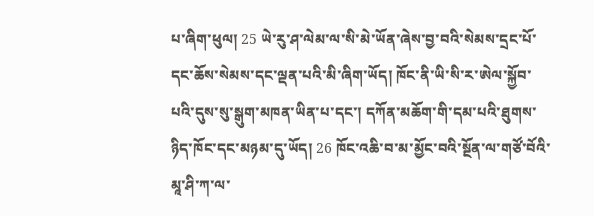པ་ཞིག་ཕུལ། 25 ཡེ་རུ་ཤ་ལེམ་ལ་སི་མེ་ཡོན་ཞེས་བྱ་བའི་སེམས་དྲང་པོ་དང་ཆོས་སེམས་དང་ལྡན་པའི་མི་ཞིག་ཡོད། ཁོང་ནི་ཡི་སི་ར་ཨེལ་སྐྱོབ་པའི་དུས་སུ་སྒུག་མཁན་ཡིན་པ་དང་། དཀོན་མཆོག་གི་དམ་པའི་ཐུགས་ཉིད་ཁོང་དང་མཉམ་དུ་ཡོད། 26 ཁོང་འཆི་བ་མ་མྱོང་བའི་སྔོན་ལ་གཙོ་བོའི་མཱ་ཤི་ཀ་ལ་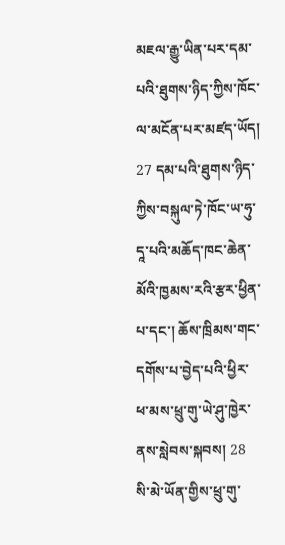མཇལ་རྒྱུ་ཡིན་པར་དམ་པའི་ཐུགས་ཉིད་ཀྱིས་ཁོང་ལ་མངོན་པར་མཛད་ཡོད། 27 དམ་པའི་ཐུགས་ཉིད་ཀྱིས་བསྐུལ་ཏེ་ཁོང་ཡ་ཧུ་དཱ་པའི་མཆོད་ཁང་ཆེན་མོའི་ཁྱམས་རའི་རྩར་ཕྱིན་པ་དང་། ཆོས་ཁྲིམས་གང་དགོས་པ་བྱེད་པའི་ཕྱིར་ཕ་མས་ཕྲུ་གུ་ཡེ་ཤུ་ཁྱེར་ནས་སླེབས་སྐབས། 28 སི་མེ་ཡོན་གྱིས་ཕྲུ་གུ་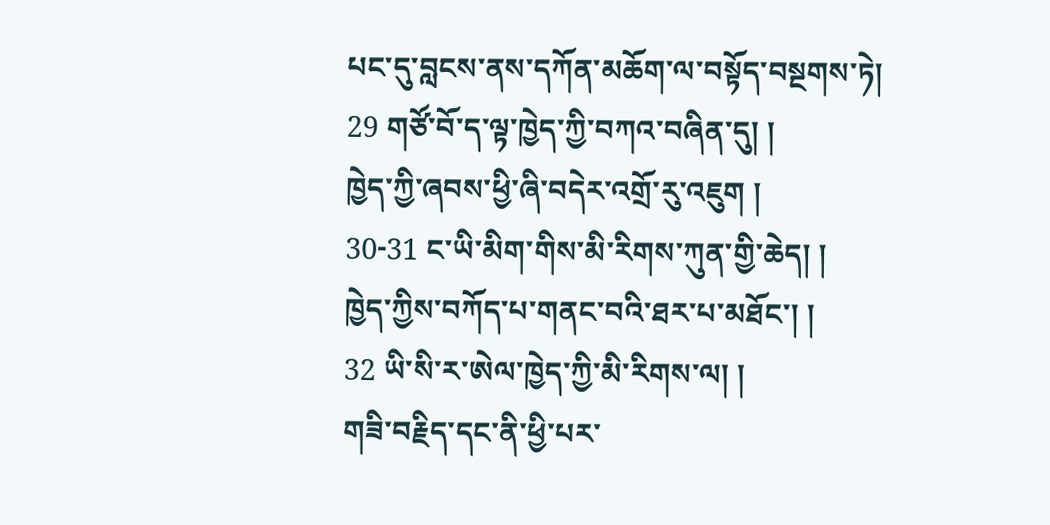པང་དུ་བླངས་ནས་དཀོན་མཆོག་ལ་བསྟོད་བསྔགས་ཏེ།
29 གཙོ་བོ་ད་ལྟ་ཁྱེད་ཀྱི་བཀའ་བཞིན་དུ། །
ཁྱེད་ཀྱི་ཞབས་ཕྱི་ཞི་བདེར་འགྲོ་རུ་འཇུག །
30-31 ང་ཡི་མིག་གིས་མི་རིགས་ཀུན་གྱི་ཆེད། །
ཁྱེད་ཀྱིས་བཀོད་པ་གནང་བའི་ཐར་པ་མཐོང་། །
32 ཡི་སི་ར་ཨེལ་ཁྱེད་ཀྱི་མི་རིགས་ལ། །
གཟི་བརྗིད་དང་ནི་ཕྱི་པར་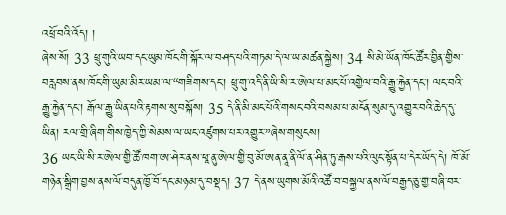འཕྲོ་བའི་འོད། །
ཞེས་སོ། 33 ཕྲུ་གུའི་ཡབ་དང་ཡུམ་ཁོང་གི་སྐོར་ལ་བཤད་པའི་གཏམ་དེ་ལ་ཡ་མཚན་སྐྱེས། 34 སི་མེ་ཡོན་ཁོང་ཚོར་བྱིན་གྱིས་བརླབས་ནས་ཁོང་གི་ཡུམ་མིར་ཡམ་ལ་“གཟིགས་དང་། ཕྲུ་གུ་འདི་ནི་ཡི་སི་ར་ཨེལ་པ་མང་པོ་འགྱེལ་བའི་རྒྱུ་རྐྱེན་དང་། ལང་བའི་རྒྱུ་རྐྱེན་དང་། རྒོལ་རྒྱུ་ཡིན་པའི་རྟགས་སུ་བསྐོས། 35 དེ་ནི་མི་མང་པོའི་གསང་བའི་བསམ་པ་མངོན་སུམ་དུ་འགྱུར་བའི་ཆེད་དུ་ཡིན། རལ་གྲི་ཞིག་གིས་ཁྱེད་ཀྱི་སེམས་ལ་ཡང་འཛུགས་པར་འགྱུར་”ཞེས་གསུངས།
36 ཡང་ཡི་སི་ར་ཨེལ་གྱི་ཚོ་ཁག་ཨ་ཤེར་ནས་ཕཱ་ནུ་ཨེལ་གྱི་བུ་མོ་ཨན་ནཱ་ནི་ལོ་ན་ཤིན་ཏུ་རྒས་པའི་ལུང་སྟོན་པ་དེར་ཡོད་དེ། ཁོ་མོ་གཉེན་སྒྲིག་བྱས་ནས་ལོ་བདུན་ཁྱོ་བོ་དང་མཉམ་དུ་བསྡད། 37 དེ་ནས་ཡུགས་མོའི་འཚོ་བ་བསྐྱལ་ནས་ལོ་བརྒྱད་ཅུ་གྱ་བཞི་བར་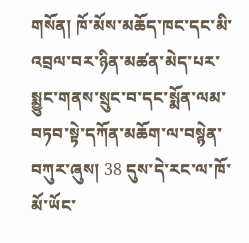གསོན། ཁོ་མོས་མཆོད་ཁང་དང་མི་འབྲལ་བར་ཉིན་མཚན་མེད་པར་སྨྱུང་གནས་སྲུང་བ་དང་སྨོན་ལམ་བཏབ་སྟེ་དཀོན་མཆོག་ལ་བསྙེན་བཀུར་ཞུས། 38 དུས་དེ་རང་ལ་ཁོ་མོ་ཡོང་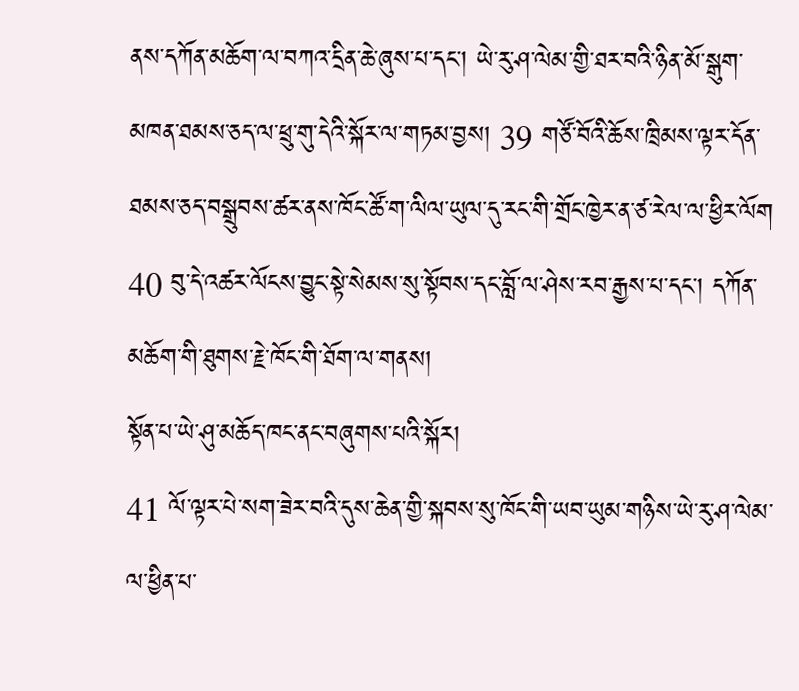ནས་དཀོན་མཆོག་ལ་བཀའ་དྲིན་ཆེ་ཞུས་པ་དང་། ཡེ་རུ་ཤ་ལེམ་གྱི་ཐར་བའི་ཉིན་མོ་སྒུག་མཁན་ཐམས་ཅད་ལ་ཕྲུ་གུ་དེའི་སྐོར་ལ་གཏམ་བྱས། 39 གཙོ་བོའི་ཆོས་ཁྲིམས་ལྟར་དོན་ཐམས་ཅད་བསྒྲུབས་ཚར་ནས་ཁོང་ཚོ་ག་ལིལ་ཡུལ་དུ་རང་གི་གྲོང་ཁྱེར་ན་ཙ་རེལ་ལ་ཕྱིར་ལོག 40 བུ་དེ་འཚར་ལོངས་བྱུང་སྟེ་སེམས་སུ་སྟོབས་དང་བློ་ལ་ཤེས་རབ་རྒྱས་པ་དང་། དཀོན་མཆོག་གི་ཐུགས་རྗེ་ཁོང་གི་ཐོག་ལ་གནས།
སྟོན་པ་ཡེ་ཤུ་མཆོད་ཁང་ནང་བཞུགས་པའི་སྐོར།
41 ལོ་ལྟར་པེ་སག་ཟེར་བའི་དུས་ཆེན་གྱི་སྐབས་སུ་ཁོང་གི་ཡབ་ཡུམ་གཉིས་ཡེ་རུ་ཤ་ལེམ་ལ་ཕྱིན་པ་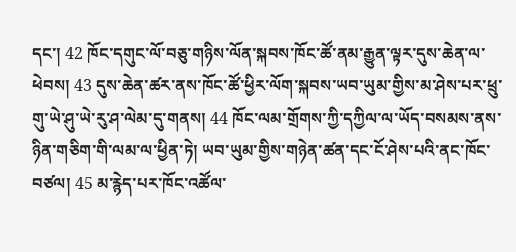དང་། 42 ཁོང་དགུང་ལོ་བཅུ་གཉིས་ལོན་སྐབས་ཁོང་ཚོ་ནམ་རྒྱུན་ལྟར་དུས་ཆེན་ལ་ཕེབས། 43 དུས་ཆེན་ཚར་ནས་ཁོང་ཚོ་ཕྱིར་ལོག་སྐབས་ཡབ་ཡུམ་གྱིས་མ་ཤེས་པར་ཕྲུ་གུ་ཡེ་ཤུ་ཡེ་རུ་ཤ་ལེམ་དུ་གནས། 44 ཁོང་ལམ་གྲོགས་ཀྱི་དཀྱིལ་ལ་ཡོད་བསམས་ནས་ཉིན་གཅིག་གི་ལམ་ལ་ཕྱིན་ཏེ། ཡབ་ཡུམ་གྱིས་གཉེན་ཚན་དང་ངོ་ཤེས་པའི་ནང་ཁོང་བཙལ། 45 མ་རྙེད་པར་ཁོང་འཚོལ་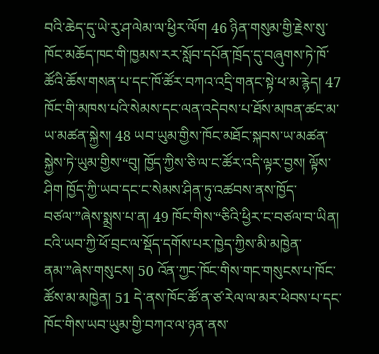བའི་ཆེད་དུ་ཡེ་རུ་ཤ་ལེམ་ལ་ཕྱིར་ལོག 46 ཉིན་གསུམ་གྱི་རྗེས་སུ་ཁོང་མཆོད་ཁང་གི་ཁྱམས་རར་སློབ་དཔོན་ཁྲོད་དུ་བཞུགས་ཏེ་ཁོ་ཚོའི་ཆོས་གསན་པ་དང་ཁོ་ཚོར་བཀའ་འདྲི་གནང་སྟེ་ཕ་མ་རྙེད། 47 ཁོང་གི་མཁས་པའི་སེམས་དང་ལན་འདེབས་པ་ཐོས་མཁན་ཚང་མ་ཡ་མཚན་སྐྱེས། 48 ཡབ་ཡུམ་གྱིས་ཁོང་མཐོང་སྐབས་ཡ་མཚན་སྐྱེས་ཏེ་ཡུམ་གྱིས་“བུ། ཁྱོད་ཀྱིས་ཅི་ལ་ང་ཚོར་འདི་ལྟར་བྱས། ལྟོས་ཤིག ཁྱོད་ཀྱི་ཡབ་དང་ང་སེམས་ཤིན་ཏུ་འཚབས་ནས་ཁྱོད་བཙལ་”ཞེས་སྨྲས་པ་ན། 49 ཁོང་གིས་“ཅིའི་ཕྱིར་ང་བཙལ་བ་ཡིན། ངའི་ཡབ་ཀྱི་ཕོ་བྲང་ལ་སྡོད་དགོས་པར་ཁྱེད་ཀྱིས་མི་མཁྱེན་ནམ་”ཞེས་གསུངས། 50 འོན་ཀྱང་ཁོང་གིས་གང་གསུངས་པ་ཁོང་ཚོས་མ་མཁྱེན། 51 དེ་ནས་ཁོང་ཚོ་ན་ཙ་རེལ་ལ་མར་ཕེབས་པ་དང་ཁོང་གིས་ཡབ་ཡུམ་གྱི་བཀའ་ལ་ཉན་ནས་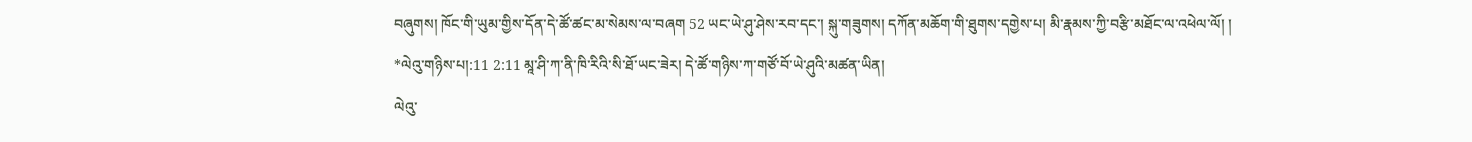བཞུགས། ཁོང་གི་ཡུམ་གྱིས་དོན་དེ་ཚོ་ཚང་མ་སེམས་ལ་བཞག 52 ཡང་ཡེ་ཤུ་ཤེས་རབ་དང་། སྐུ་གཟུགས། དཀོན་མཆོག་གི་ཐུགས་དགྱེས་པ། མི་རྣམས་ཀྱི་བརྩི་མཐོང་ལ་འཕེལ་ལོ། །
*ལེའུ་གཉིས་པ།:11 2:11 མཱ་ཤི་ཀ་ནི་ཁི་རིའི་སི་ཐོ་ཡང་ཟེར། དེ་ཚོ་གཉིས་ཀ་གཙོ་བོ་ཡེ་ཤུའི་མཚན་ཡིན།
ལེའུ་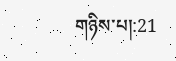གཉིས་པ།:21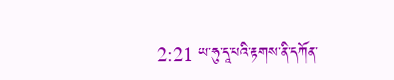2:21 ཡ་ཧུ་དཱ་པའི་རྟགས་ནི་དཀོན་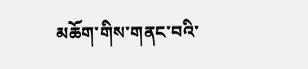མཆོག་གིས་གནང་བའི་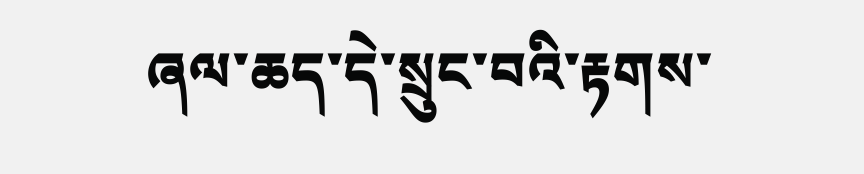ཞལ་ཆད་དེ་སྲུང་བའི་རྟགས་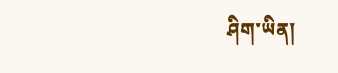ཤིག་ཡིན།